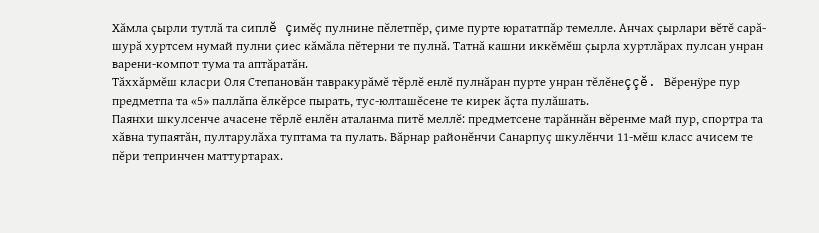Хăмла çырли тутлă та сиплĕ çимĕç пулнине пĕлетпĕр, çиме пурте юрататпăр темелле. Анчах çырлари вĕтĕ сарă-шурă хуртсем нумай пулни çиес кăмăла пĕтерни те пулнă. Татнă кашни иккĕмĕш çырла хуртлăрах пулсан унран варени-компот тума та аптăратăн.
Тăххăрмĕш класри Оля Степановăн тавракурăмĕ тĕрлĕ енлĕ пулнăран пурте унран тĕлĕнеççĕ. Вĕренÿре пур предметпа та «5» паллăпа ĕлкĕрсе пырать, тус-юлташĕсене те кирек ăçта пулăшать.
Паянхи шкулсенче ачасене тĕрлĕ енлĕн аталанма питĕ меллĕ: предметсене тарăннăн вĕренме май пур, спортра та хăвна тупаятăн, пултарулăха туптама та пулать. Вăрнар районĕнчи Санарпуç шкулĕнчи 11-мĕш класс ачисем те пĕри тепринчен маттуртарах.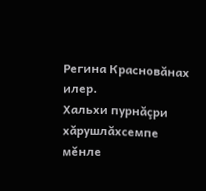Регина Красновăнах илер.
Хальхи пурнăçри хăрушлăхсемпе мĕнле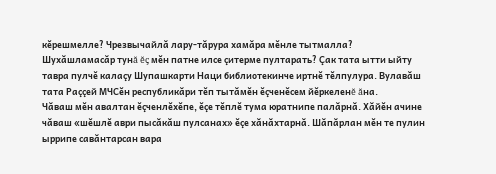кĕрешмелле? Чрезвычайлă лару-тăрура хамăра мĕнле тытмалла? Шухăшламасăр тунă ĕç мĕн патне илсе çитерме пултарать? Çак тата ытти ыйту тавра пулчĕ калаçу Шупашкарти Наци библиотекинче иртнĕ тĕлпулура. Вулавăш тата Раççей МЧСĕн республикăри тĕп тытăмĕн ĕçченĕсем йĕркеленĕ ăна.
Чăваш мĕн авалтан ĕçченлĕхĕпе, ĕçе тĕплĕ тума юратнипе палăрнă. Хăйĕн ачине чăваш «шĕшлĕ аври пысăкăш пулсанах» ĕçе хăнăхтарнă. Шăпăрлан мĕн те пулин ыррипе савăнтарсан вара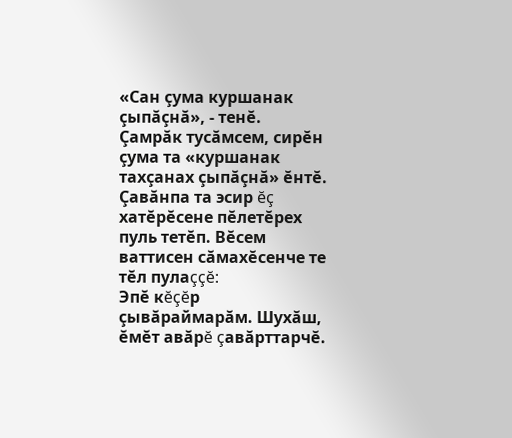«Сан çума куршанак çыпăçнă», - тенĕ.
Çамрăк тусăмсем, сирĕн çума та «куршанак тахçанах çыпăçнă» ĕнтĕ. Çавăнпа та эсир ĕç хатĕрĕсене пĕлетĕрех пуль тетĕп. Вĕсем ваттисен сăмахĕсенче те тĕл пулаççĕ:
Эпĕ кĕçĕр çывăраймарăм. Шухăш, ĕмĕт авăрĕ çавăрттарчĕ.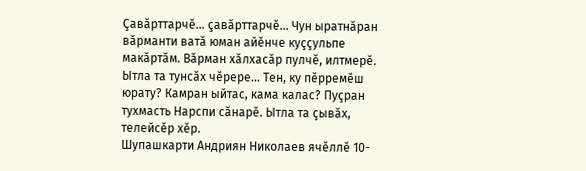Çавăрттарчĕ… çавăрттарчĕ… Чун ыратнăран вăрманти ватă юман айĕнче куççульпе макăртăм. Вăрман хăлхасăр пулчĕ, илтмерĕ. Ытла та тунсăх чĕрере… Тен, ку пĕрремĕш юрату? Камран ыйтас, кама калас? Пуçран тухмасть Нарспи сăнарĕ. Ытла та çывăх, телейсĕр хĕр.
Шупашкарти Андриян Николаев ячĕллĕ 10-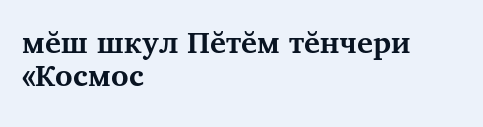мĕш шкул Пĕтĕм тĕнчери «Космос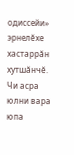одиссейи» эрнелĕхе хастаррăн хутшăнчĕ. Чи асра юлни вара юпа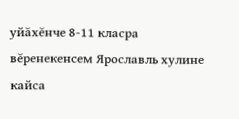уйăхĕнче 8-11 класра вĕренекенсем Ярославль хулине кайса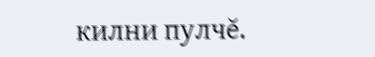килни пулчĕ.